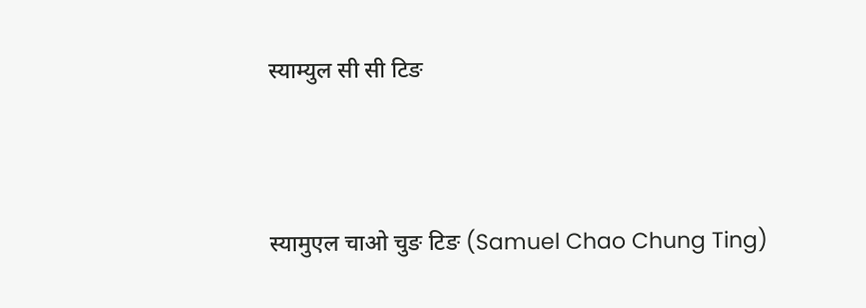स्याम्युल सी सी टिङ



स्यामुएल चाओ चुङ टिङ (Samuel Chao Chung Ting)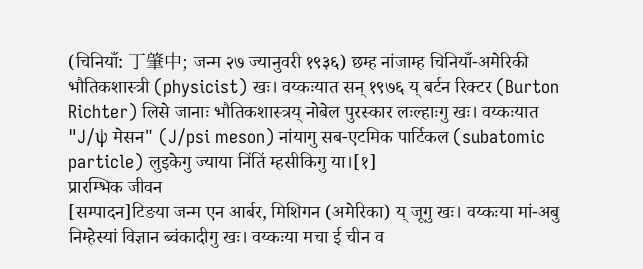(चिनियाँ: 丁肇中; जन्म २७ ज्यानुवरी १९३६) छम्ह नांजाम्ह चिनियाँ-अमेरिकी भौतिकशास्त्री (physicist) खः। वय्कःयात सन् १९७६ य् बर्टन रिक्टर (Burton Richter) लिसे जानाः भौतिकशास्त्रय् नोबेल पुरस्कार लःल्हाःगु खः। वय्कःयात "J/ψ मेसन" (J/psi meson) नांयागु सब-एटमिक पार्टिकल (subatomic particle) लुइकेगु ज्याया निंतिं म्हसीकिगु या।[१]
प्रारम्भिक जीवन
[सम्पादन]टिङया जन्म एन आर्बर, मिशिगन (अमेरिका) य् जूगु खः। वय्कःया मां-अबु निम्हेस्यां विज्ञान ब्वंकादीगु खः। वय्कःया मचा ई चीन व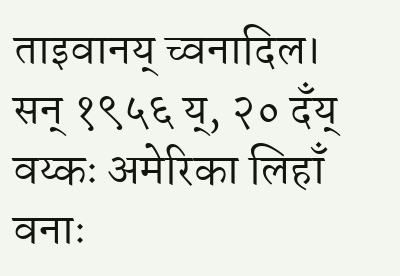ताइवानय् च्वनादिल। सन् १९५६ य्, २० दँय् वय्कः अमेरिका लिहाँ वनाः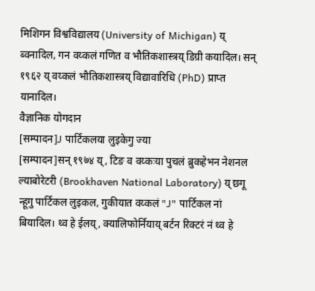मिशिगन विश्वविद्यालय (University of Michigan) य् ब्वनादिल, गन वय्कलं गणित व भौतिकशास्त्रय् डिग्री कयादिल। सन् १९६२ य् वय्कलं भौतिकशास्त्रय् विद्यावारिधि (PhD) प्राप्त यानादिल।
वैज्ञानिक योगदान
[सम्पादन]J पार्टिकलया लुइकेगु ज्या
[सम्पादन]सन् १९७४ य्, टिङ व वय्कःया पुचलं ब्रुकहेभन नेशनल ल्याबोरेटरी (Brookhaven National Laboratory) य् छगू न्हूगु पार्टिकल लुइकल, गुकीयात वय्कलं "J" पार्टिकल नां बियादिल। थ्व हे ईलय्, क्यालिफोर्नियाय् बर्टन रिक्टरं नं थ्व हे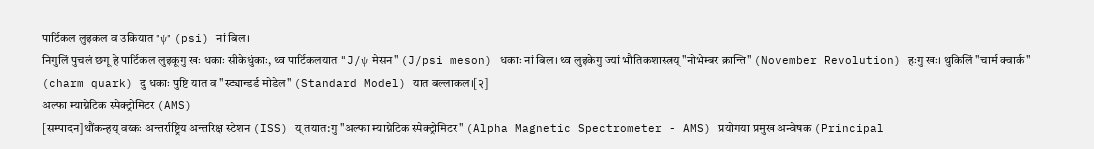पार्टिकल लुइकल व उकियात "ψ" (psi) नां बिल।
निगुलिं पुचलं छगू हे पार्टिकल लुइकूगु खः धकाः सीकेधुंकाः, थ्व पार्टिकलयात "J/ψ मेसन" (J/psi meson) धकाः नां बिल। थ्व लुइकेगु ज्यां भौतिकशास्त्रय् "नोभेम्बर क्रान्ति" (November Revolution) हःगु खः। थुकिलिं "चार्म क्वार्क" (charm quark) दु धकाः पुष्टि यात व "स्ट्यान्डर्ड मोडेल" (Standard Model) यात बल्लाकल।[२]
अल्फा म्याग्नेटिक स्पेक्ट्रोमिटर (AMS)
[सम्पादन]थौंकन्हय् वय्कः अन्तर्राष्ट्रिय अन्तरिक्ष स्टेशन (ISS) य् तयात:गु "अल्फा म्याग्नेटिक स्पेक्ट्रोमिटर" (Alpha Magnetic Spectrometer - AMS) प्रयोगया प्रमुख अन्वेषक (Principal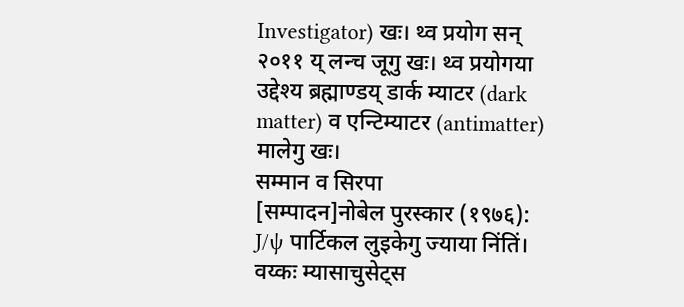Investigator) खः। थ्व प्रयोग सन् २०११ य् लन्च जूगु खः। थ्व प्रयोगया उद्देश्य ब्रह्माण्डय् डार्क म्याटर (dark matter) व एन्टिम्याटर (antimatter) मालेगु खः।
सम्मान व सिरपा
[सम्पादन]नोबेल पुरस्कार (१९७६): J/ψ पार्टिकल लुइकेगु ज्याया निंतिं।
वय्कः म्यासाचुसेट्स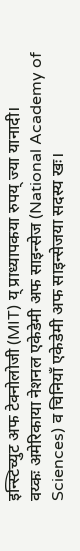इन्स्टिच्युट अफ टेक्नोलोजी (MIT) य् प्राध्यापकया रुपय् ज्या यानादी।
वय्कः अमेरिकाया नेशनल एकेडेमी अफ साइन्सेज (National Academy of Sciences) व चिनियाँ एकेडेमी अफ साइन्सेजया सदस्य खः।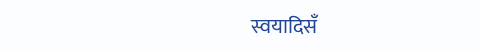स्वयादिसँ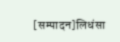[सम्पादन]लिधंसा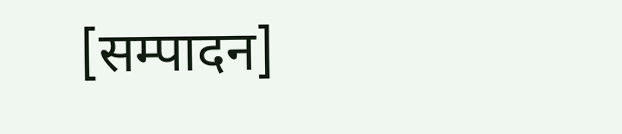[सम्पादन]